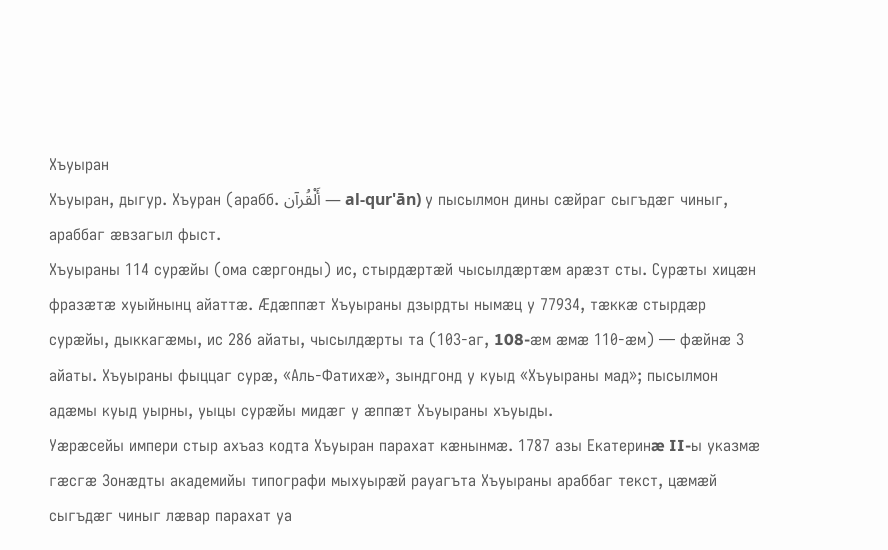Хъуыран
Хъуыран, дыгур. Хъуран (арабб. أَلْقُرآن — al-qur'ān) у пысылмон дины сæйраг сыгъдæг чиныг, араббаг æвзагыл фыст.
Хъуыраны 114 сурæйы (ома сæргонды) ис, стырдæртæй чысылдæртæм арæзт сты. Сурæты хицæн фразæтæ хуыйнынц айаттæ. Æдæппæт Хъуыраны дзырдты нымæц у 77934, тæккæ стырдæр сурæйы, дыккагæмы, ис 286 айаты, чысылдæрты та (103-аг, 108-æм æмæ 110-æм) — фæйнæ 3 айаты. Хъуыраны фыццаг сурæ, «Аль-Фатихæ», зындгонд у куыд «Хъуыраны мад»; пысылмон адæмы куыд уырны, уыцы сурæйы мидæг у æппæт Хъуыраны хъуыды.
Уæрæсейы импери стыр ахъаз кодта Хъуыран парахат кæнынмæ. 1787 азы Екатеринæ II-ы указмæ гæсгæ Зонæдты академийы типографи мыхуырæй рауагъта Хъуыраны араббаг текст, цæмæй сыгъдæг чиныг лæвар парахат уа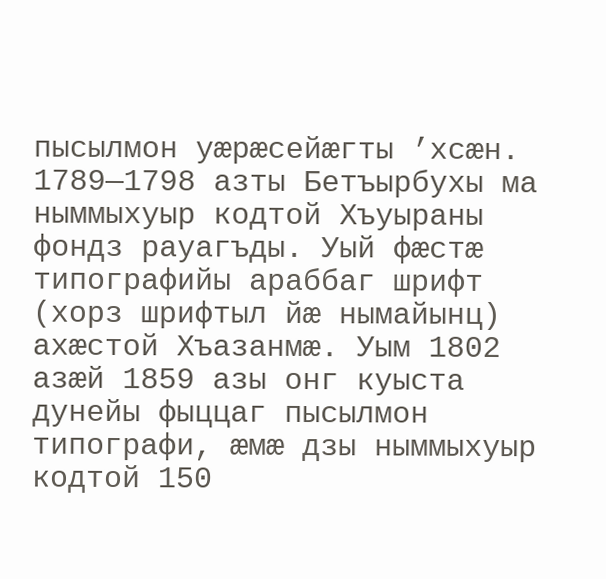пысылмон уæрæсейæгты ’хсæн. 1789—1798 азты Бетъырбухы ма ныммыхуыр кодтой Хъуыраны фондз рауагъды. Уый фæстæ типографийы араббаг шрифт (хорз шрифтыл йæ нымайынц) ахæстой Хъазанмæ. Уым 1802 азæй 1859 азы онг куыста дунейы фыццаг пысылмон типографи, æмæ дзы ныммыхуыр кодтой 150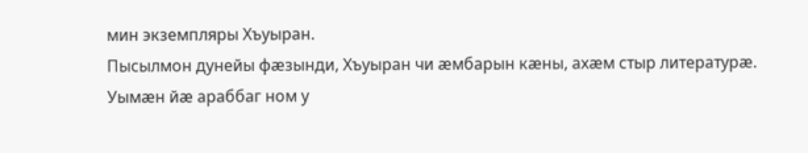мин экземпляры Хъуыран.
Пысылмон дунейы фæзынди, Хъуыран чи æмбарын кæны, ахæм стыр литературæ. Уымæн йæ араббаг ном у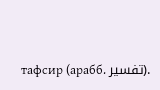тафсир (арабб. تفسير).